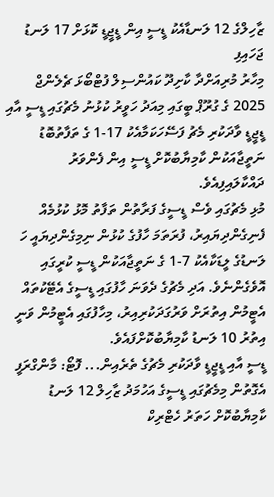ޒާހިލްގެ 12 ލަނޑާއެކު ޑީސީ އިން ޑީޖީޑީ ކޮޅަށް 17 ލަނޑު ޖަހައިފި
މިހާރު މުރިއަށްދާ ކާށިދޫ ކައުންސިލް ފުޓްބޯޅަ ޗެލެންޖް 2025 ގެ ގުރޫޕް ބީގައި މިއަދު ހަވީރު ކުޅުނު މެޗުގައި ޑީސީ އާއި ޑީޖީޑީ ވާދަކުރި މެޗު ފަސޭހަކަމާއެކު 17-1 ގެ ތަފާތުބޮޑު ނަތީޖާއަކުން ކާމިޔާބުކޮށް ޑީސީ އިން ފެންވަރު ދައްކާލައިފިއެވެ.
މުޅި މެޗުގައި ވެސް ޑީސީގެ ފަރާތުން ތަފާތު މޮޅު ކުޅުމެއް ފެނިގެންދިޔައިރު، ފުރަތަމަ ހާފުގެ ކުޅުން ނިމިގެންދިޔައީ ހަ ލަނޑުގެ ލީޑަކާއެކު 7-1 ގެ ނަތީޖާއަކުން ޑީސީ ކުރީގައި އޮވެގެންނެވެ. އަދި މެޗުގެ ދެވަނަ ހާފުގައި ޑީސީގެ އެޓޭކުތައް އެޓީމުން އިތުރަށް ވަރުގަދަކުރިއިރު، މިހާފުގައި އެޓީމުން ވަނީ އިތުރު 10 ލަނޑު ކާމިޔާބުކޮށްފައެވެ.
ޑީސީ އާއި ޑީޖީޑީ ވާދަކުރި މެޗުގެ ތެރެއިން... ފޮޓޯ: މާންގްރަފީ
އެގޮތުން މިމެޗުގައި ޑީސީގެ އަހުމަދު ޒާހިލް 12 ލަނޑު ކާމިޔާބުކޮށް ހަތަރު ހެޓްރިކް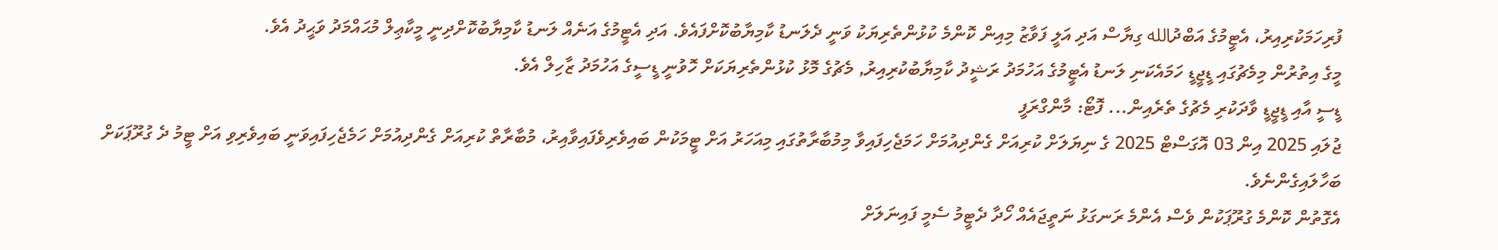ފުރިހަމަކުރިއިރު، އެޓީމުގެ އަބްދުالله ގިޔާސް އަދި އަލީ ފަވާޒު މިއިން ކޮންމެ ކުޅުންތެރިޔަކު ވަނީ ދެލަނޑު ކާމިޔާބުކޮށްފައެވެ. އަދި އެޓީމުގެ އަނެއް ލަނޑު ކާމިޔާބުކޮށްދިނީ މީކާޢިލް މުޙައްމަދު ވަޙީދު އެވެ.
މީގެ އިތުރުން މިމެޗުގައި ޑީޖީޑީ ހަމައެކަނި ލަނޑު އެޓީމުގެ އަހުމަދު ރަޝީދު ކާމިޔާބުކުރިއިރު, މެޗުގެ މޮޅު ކުޅުންތެރިޔަކަށް ހޮވުނީ ޑީސީގެ އަހުމަދު ޒާހިލް އެވެ.
ޑީސީ އާއި ޑީޖީޑީ ވާދަކުރި މެޗުގެ ތެރެއިން... ފޮޓޯ: މާންގްރަފީ
ޖުލައި 2025 އިން 03 އޮގަސްޓް 2025 ގެ ނިޔަލަށް ކުރިއަށް ގެންދިއުމަށް ހަމަޖެހިފައިވާ މިމުބާރާތުގައި މިއަހަރު އަށް ޓީމަކުން ބައިވެރިވެފައިވާއިރު، މުބާރާތް ކުރިއަށް ގެންދިއުމަށް ހަމެޖެހިފައިވަނީ ބައިވެރިވި އަށް ޓީމު ދެ ގުރޫޕަކަށް ބަހާލައިގެންނެވެ.
އެގޮތުން ކޮންމެ ގުރޫޕަކުން ވެސް އެންމެ ރަނގަޅު ނަތީޖައެއް ހޯދާ ދެޓީމު ސެމީ ފައިނަލަށް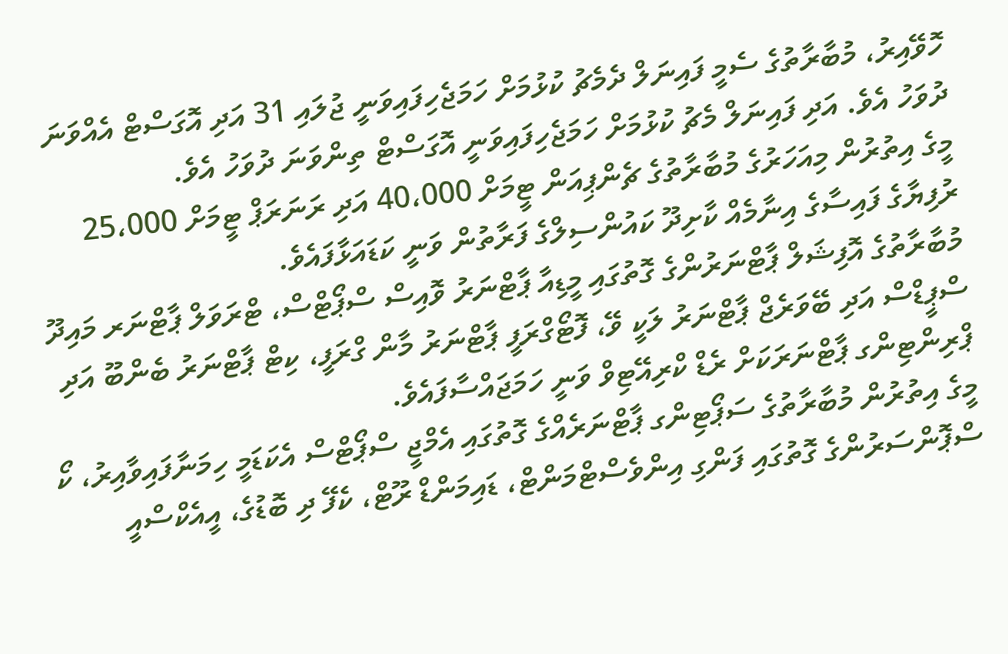ހޮވޭއިރު، މުބާރާތުގެ ސެމީ ފައިނަލް ދެމެޗު ކުޅުމަށް ހަމަޖެހިފައިވަނީ ޖުލައި 31 އަދި އޮގަސްޓް އެއްވަނަ ދުވަހު އެވެ. އަދި ފައިނަލް މެޗު ކުޅުމަށް ހަމަޖެހިފައިވަނީ އޮގަސްޓް ތިންވަނަ ދުވަހު އެވެ.
މީގެ އިތުރުން މިއަހަރުގެ މުބާރާތުގެ ޗެންޕިއަން ޓީމަށް 40،000 އަދި ރަނަރަޕް ޓީމަށް 25،000 ރުފިޔާގެ ފައިސާގެ އިނާމެއް ކާށިދޫ ކައުންސިލްގެ ފަރާތުން ވަނީ ކަޑައަޅާފައެވެ.
މުބާރާތުގެ އޮފިޝަލް ޕާޓްނަރުންގެ ގޮތުގައި މީޑިއާ ޕާޓްނަރު ވޮއިސް ސްޕޯޓްސް، ޓްރަވަލް ޕާޓްނަރ މައިދޫ ސްޕީޑްސް އަދި ބޭވަރެޖް ޕާޓްނަރު ލަކީ ވޭ، ފޮޓޯގްރަފީ ޕާޓްނަރު މާން ގްރަފީ، ކިޓް ޕާޓްނަރު ބެންބޫ އަދި ޕްރިންޓިންގ ޕާޓްނަރަކަށް ރެޑް ކްރިއޭޓިވް ވަނީ ހަމަޖައްސާފައެވެ.
މީގެ އިތުރުން މުބާރާތުގެ ސަޕޯޓިންގ ޕާޓްނަރެއްގެ ގޮތުގައި އެމްޖީ ސްޕޯޓްސް އެކަޑަމީ ހިމަނާފައިވާއިރު، ކޯ ސްޕޮންސަރުންގެ ގޮތުގައި ފަންގި އިންވެސްޓްމަންޓް، ޑައިމަންޑް ރޫޓް، ކެފޭ ދި ބޮޑުގެ، އީއެކްސްއީ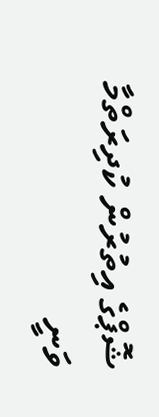ޝޮޕްގެ އިތުރުން ކުދިރަތްމާ ވަނީ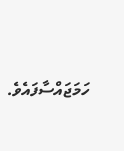ހަމަޖައްސާފައެވެ.